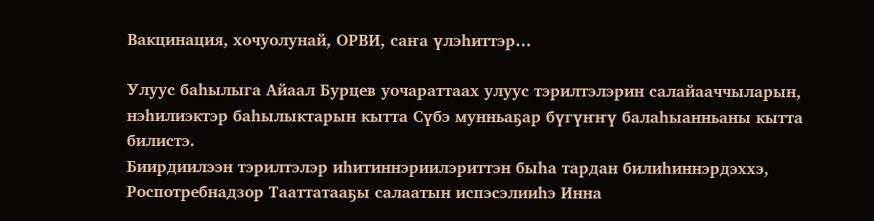Вакцинация, хочуолунай, ОРВИ, саҥа үлэһиттэр…

Улуус баһылыга Айаал Бурцев уочараттаах улуус тэрилтэлэрин салайааччыларын, нэһилиэктэр баһылыктарын кытта Сүбэ мунньаҕар бүгүҥҥү балаһыанньаны кытта билистэ.
Биирдиилээн тэрилтэлэр иһитиннэриилэриттэн быһа тардан билиһиннэрдэххэ, Роспотребнадзор Тааттатааҕы салаатын испэсэлииһэ Инна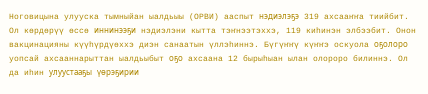Ноговицына улууска тымныйан ыалдьыы (ОРВИ) ааспыт нэдиэлэҕэ 319 ахсааҥҥа тиийбит. Ол көрдөрүү өссө иннинээҕи нэдиэлэни кытта тэҥнээтэххэ, 119 киһинэн элбээбит. Онон вакцинацияны күүһүрдүөххэ диэн санаатын үллэһиннэ. Бүгүҥҥү күҥҥэ оскуола оҕолоро уопсай ахсааннарыттан ыалдьыбыт оҕо ахсаана 12 бырыһыан ылан олороро билиннэ. Ол да иһин улуустааҕы үөрэҕирии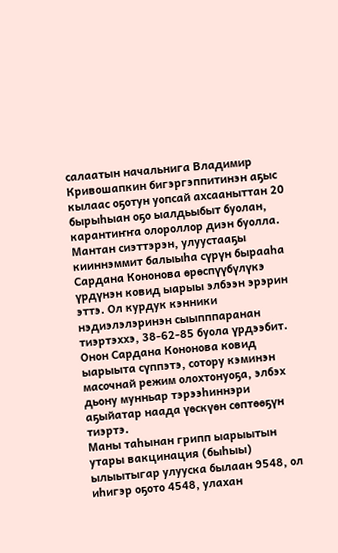салаатын начальнига Владимир Кривошапкин бигэргэппитинэн аҕыс кылаас оҕотун уопсай ахсааныттан 20 бырыһыан оҕо ыалдьыбыт буолан, карантиҥҥа олороллор диэн буолла.
Мантан сиэттэрэн, улуустааҕы кииннэммит балыыһа сүрүн бырааһа Сардана Кононова өрөспүүбүлүкэ үрдүнэн ковид ыарыы элбээн эрэрин эттэ. Ол курдук кэнники нэдиэлэлэринэн сыыпппаранан тиэртэххэ, 38-62-85 буола үрдээбит. Онон Сардана Кононова ковид ыарыыта сүппэтэ, сотору кэминэн масочнай режим олохтонуоҕа, элбэх дьону мунньар тэрээһиннэри аҕыйатар наада үөскүөн сөптөөҕүн тиэртэ.
Маны таһынан грипп ыарыытын утары вакцинация (быһыы) ылыытыгар улууска былаан 9548, ол иһигэр оҕото 4548, улахан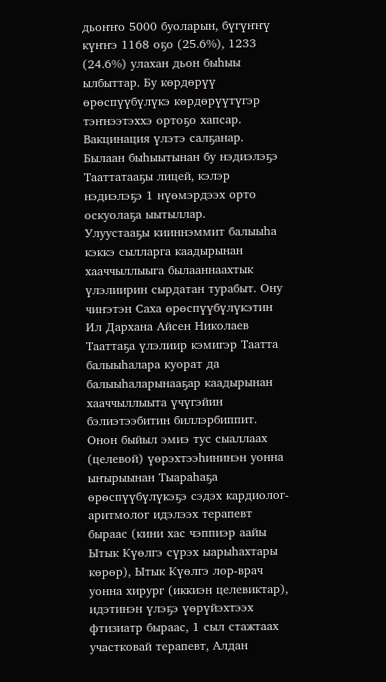дьоҥҥо 5000 буоларын, бүгүҥҥү күҥҥэ 1168 оҕо (25.6%), 1233 (24.6%) улахан дьон быһыы ылбыттар. Бу көрдөрүү өрөспүүбүлүкэ көрдөрүүтүгэр тэҥнээтэххэ ортоҕо хапсар. Вакцинация үлэтэ салҕанар. Былаан быһыытынан бу нэдиэлэҕэ Тааттатааҕы лицей, кэлэр нэдиэлэҕэ 1 нүөмэрдээх орто оскуолаҕа ыытыллар.
Улуустааҕы кииннэммит балыыһа кэккэ сылларга каадырынан хааччыллыыга былааннаахтык үлэлиирин сырдатан турабыт. Ону чиҥэтэн Саха өрөспүүбүлүкэтин Ил Дархана Айсен Николаев Тааттаҕа үлэлиир кэмигэр Таатта балыыһалара куорат да балыыһаларынааҕар каадырынан хааччыллыыта үчүгэйин бэлиэтээбитин биллэрбиппит. Онон быйыл эмиэ тус сыаллаах (целевой) үөрэхтээһининэн уонна ыҥырыынан Тыараһаҕа өрөспүүбүлүкэҕэ сэдэх кардиолог-аритмолог идэлээх терапевт быраас (кини хас чэппиэр аайы Ытык Күөлгэ сүрэх ыарыһахтары көрөр), Ытык Күөлгэ лор-врач уонна хирург (иккиэн целевиктар), идэтинэн үлэҕэ үөрүйэхтээх фтизиатр быраас, 1 сыл стажтаах участковай терапевт, Алдан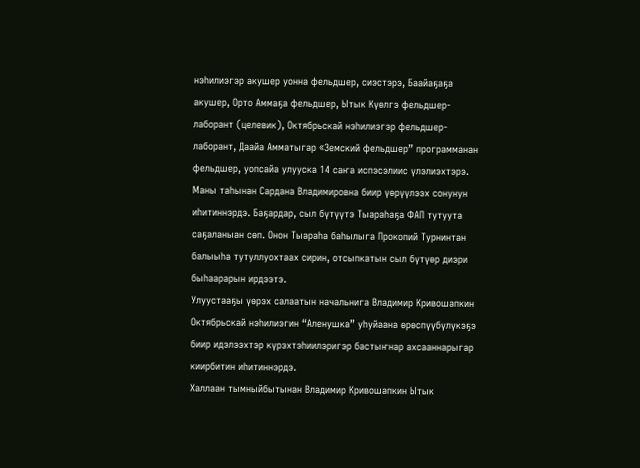нэһилиэгэр акушер уонна фельдшер, сиэстэрэ, Баайаҕаҕа акушер, Орто Аммаҕа фельдшер, Ытык Күөлгэ фельдшер-лаборант (целевик), Октябрьскай нэһилиэгэр фельдшер-лаборант, Даайа Амматыгар «Земский фельдшер” программанан фельдшер, уопсайа улууска 14 саҥа испэсэлиис үлэлиэхтэрэ.
Маны таһынан Сардана Владимировна биир үөрүүлээх сонунун иһитиннэрдэ. Баҕардар, сыл бүтүүтэ Тыараһаҕа ФАП тутуута саҕаланыан сөп. Онон Тыараһа баһылыга Прокопий Турнинтан балыыһа тутуллуохтаах сирин, отсыпкатын сыл бүтүөр диэри быһаарарын ирдээтэ.
Улуустааҕы үөрэх салаатын начальнига Владимир Кривошапкин Октябрьскай нэһилиэгин “Аленушка” уһуйаана өрөспүүбүлүкэҕэ биир идэлээхтэр күрэхтэһиилэригэр бастыҥнар ахсааннарыгар киирбитин иһитиннэрдэ.
Халлаан тымныйбытынан Владимир Кривошапкин Ытык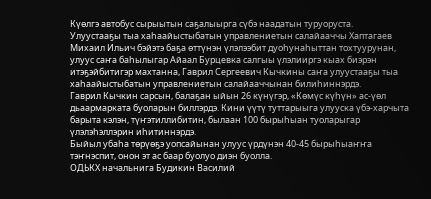Күөлгэ автобус сырыытын саҕалыырга сүбэ наадатын туруоруста.
Улуустааҕы тыа хаһаайыстыбатын управлениетын салайааччы Хаптагаев Михаил Ильич бэйэтэ баҕа өттүнэн үлэлээбит дуоһунаһыттан тохтуурунан, улуус саҥа баһылыгар Айаал Бурцевка салгыы үлэлииргэ кыах биэрэн итэҕэйбитигэр махтанна, Гаврил Сергеевич Кычкины саҥа улуустааҕы тыа хаһаайыстыбатын управлениетын салайааччынан билиһиннэрдэ.
Гаврил Кычкин сарсын, балаҕан ыйын 26 күнүгэр, «Көмүс күһүн» ас-үөл дьаармарката буоларын биллэрдэ. Кини үүтү туттарыыга улууска үбэ-харчыта барыта кэлэн, түҥэтиллибитин, былаан 100 бырыһыан туоларыгар үлэлэһэллэрин иһитиннэрдэ.
Быйыл убаһа төрүөҕэ уопсайынан улуус үрдүнэн 40-45 бырыһыаҥҥа тэҥнэспит, онон эт ас баар буолуо диэн буолла.
ОДЬКХ начальнига Будикин Василий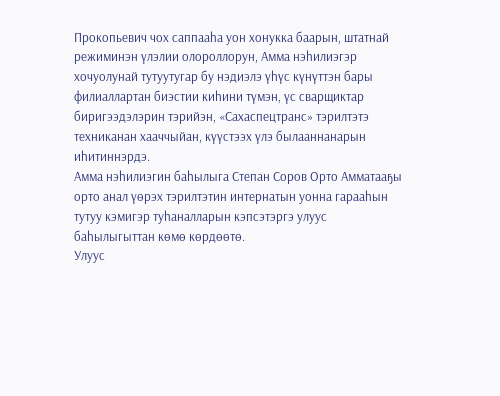Прокопьевич чох саппааһа уон хонукка баарын, штатнай режиминэн үлэлии олороллорун, Амма нэһилиэгэр хочуолунай тутуутугар бу нэдиэлэ үһүс күнүттэн бары филиаллартан биэстии киһини түмэн, үс сварщиктар биригээдэлэрин тэрийэн, «Сахаспецтранс» тэрилтэтэ техниканан хааччыйан, күүстээх үлэ былааннанарын иһитиннэрдэ.
Амма нэһилиэгин баһылыга Степан Соров Орто Амматааҕы орто анал үөрэх тэрилтэтин интернатын уонна гарааһын тутуу кэмигэр туһаналларын кэпсэтэргэ улуус баһылыгыттан көмө көрдөөтө.
Улуус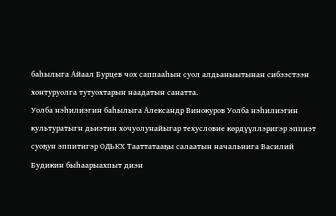баһылыга Айаал Бурцев чох саппааһын суол алдьаныытынан сибээстээн хонтуруолга тутуохтарын наадатын санатта.
Уолба нэһилиэгин баһылыга Александр Винокуров Уолба нэһилиэгин культуратыгн дьиэтин хочуолунайыгар техусловие көрдүүллэригэр эппиэт суоҕун эппитигэр ОДЬКХ Тааттатааҕы салаатын начальнига Василий Будикин быһаарыахпыт диэн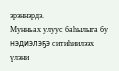эрэннэрдэ.
Мунньах улуус баһылыга бу нэдиэлэҕэ ситиһиилээх үлэни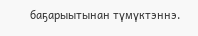баҕарыытынан түмүктэннэ.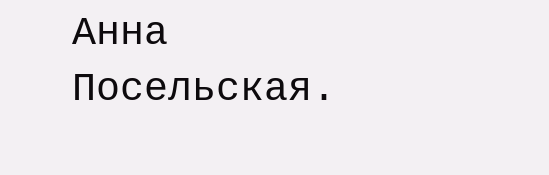Анна Посельская.